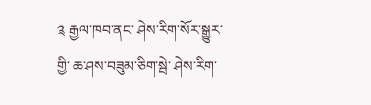༉ རྒྱལ་ཁབ་ནང་ ཤེས་རིག་སོར་སྒྱུར་གྱི་ ཆ་ཤས་བཟུམ་ཅིག་སྦེ་ ཤེས་རིག་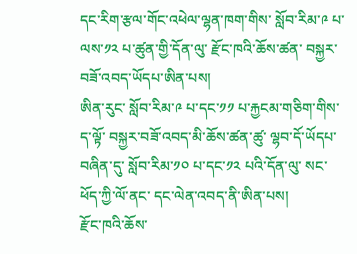དང་རིག་རྩལ་གོང་འཕེལ་ལྷན་ཁག་གིས་ སློབ་རིམ་༩ པ་ལས་༡༢ པ་ཚུན་གྱི་དོན་ལུ་ རྫོང་ཁའི་ཆོས་ཚན་ བསྐྱར་བཟོ་འབད་ཡོདཔ་ཨིན་པས།
ཨིན་རུང་ སློབ་རིམ་༩ པ་དང་༡༡ པ་རྐྱངམ་གཅིག་གིས་ ད་ལྟོ་ བསྐྱར་བཟོ་འབད་མི་ཆོས་ཚན་ཚུ་ ལྷབ་དོ་ཡོདཔ་བཞིན་དུ་ སློབ་རིམ་༡༠ པ་དང་༡༢ པའི་དོན་ལུ་ སང་ཕོད་ཀྱི་ལོ་ནང་ དང་ལེན་འབད་ནི་ཨིན་པས།
རྫོང་ཁའི་ཆོས་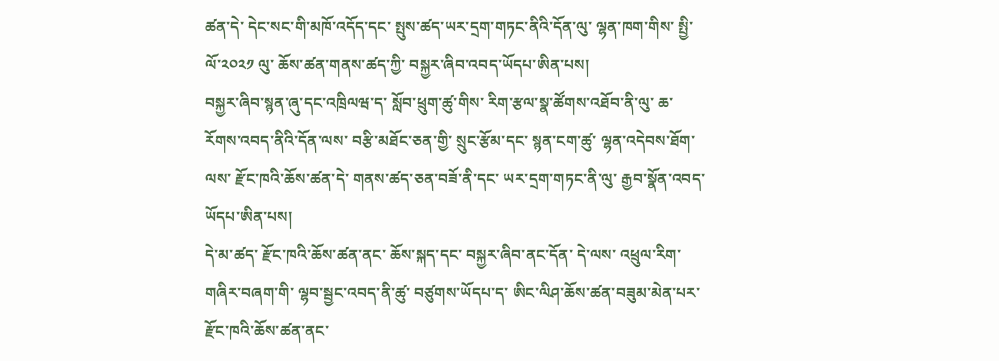ཚན་དེ་ དེང་སང་གི་མཁོ་འདོད་དང་ སྤུས་ཚད་ཡར་དྲག་གཏང་ནིའི་དོན་ལུ་ ལྷན་ཁག་གིས་ སྤྱི་ལོ་༢༠༢༡ ལུ་ ཆོས་ཚན་གནས་ཚད་ཀྱི་ བསྐྱར་ཞིབ་འབད་ཡོདཔ་ཨིན་པས།
བསྐྱར་ཞིབ་སྙན་ཞུ་དང་འཁྲིལཝ་ད་ སློབ་ཕྲུག་ཚུ་གིས་ རིག་རྩལ་སྣ་ཚོགས་འཐོབ་ནི་ལུ་ ཆ་རོགས་འབད་ནིའི་དོན་ལས་ བརྩི་མཐོང་ཅན་གྱི་ སྲུང་རྩོམ་དང་ སྙན་ངག་ཚུ་ ལྷན་འདེབས་ཐོག་ལས་ རྫོང་ཁའི་ཆོས་ཚན་དེ་ གནས་ཚད་ཅན་བཟོ་ནི་དང་ ཡར་དྲག་གཏང་ནི་ལུ་ རྒྱབ་སྣོན་འབད་ཡོདཔ་ཨིན་པས།
དེ་མ་ཚད་ རྫོང་ཁའི་ཆོས་ཚན་ནང་ ཆོས་སྐད་དང་ བསྐྱར་ཞིབ་ནང་དོན་ དེ་ལས་ འཕྲུལ་རིག་གཞིར་བཞག་གི་ ལྷབ་སྦྱང་འབད་ནི་ཚུ་ བཙུགས་ཡོདཔ་ད་ ཨིང་ལིཤ་ཆོས་ཚན་བཟུམ་མེན་པར་ རྫོང་ཁའི་ཆོས་ཚན་ནང་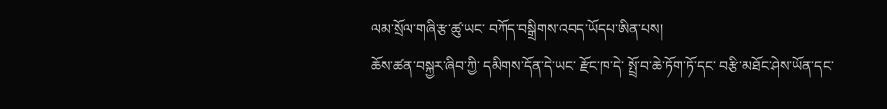ལམ་སྲོལ་གཞི་རྩ་ཚུ་ཡང་ བཀོད་བསྒྲིགས་འབད་ཡོདཔ་ཨིན་པས།
ཆོས་ཚན་བསྐྱར་ཞིབ་ཀྱི་ དམིགས་དོན་དེ་ཡང་ རྫོང་ཁ་དེ་ སྤྲོ་བ་ཆེ་ཏོག་ཏོ་དང་ བརྩི་མཐོང་ཤེས་ཡོན་དང་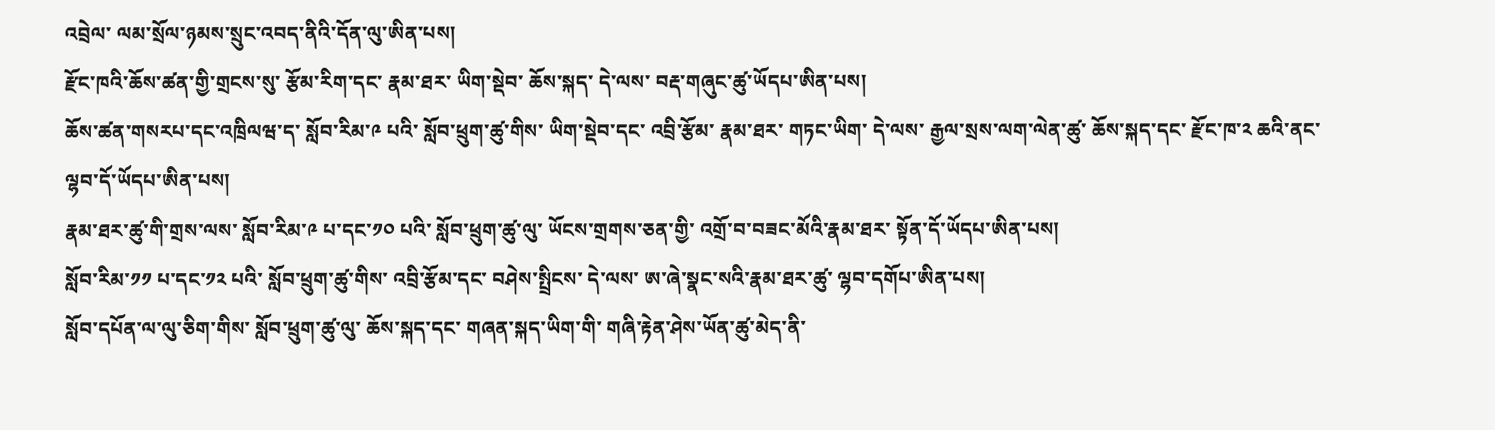འབྲེལ་ ལམ་སྲོལ་ཉམས་སྲུང་འབད་ནིའི་དོན་ལུ་ཨིན་པས།
རྫོང་ཁའི་ཆོས་ཚན་གྱི་གྲངས་སུ་ རྩོམ་རིག་དང་ རྣམ་ཐར་ ཡིག་སྡེབ་ ཆོས་སྐད་ དེ་ལས་ བརྡ་གཞུང་ཚུ་ཡོདཔ་ཨིན་པས།
ཆོས་ཚན་གསརཔ་དང་འཁྲིལཝ་ད་ སློབ་རིམ་༩ པའི་ སློབ་ཕྲུག་ཚུ་གིས་ ཡིག་སྡེབ་དང་ འབྲི་རྩོམ་ རྣམ་ཐར་ གཏང་ཡིག་ དེ་ལས་ རྒྱལ་སྲས་ལག་ལེན་ཚུ་ ཆོས་སྐད་དང་ རྫོང་ཁ་༢ ཆའི་ནང་ ལྷབ་དོ་ཡོདཔ་ཨིན་པས།
རྣམ་ཐར་ཚུ་གི་གྲས་ལས་ སློབ་རིམ་༩ པ་དང་༡༠ པའི་ སློབ་ཕྲུག་ཚུ་ལུ་ ཡོངས་གྲགས་ཅན་གྱི་ འགྲོ་བ་བཟང་མོའི་རྣམ་ཐར་ སྟོན་དོ་ཡོདཔ་ཨིན་པས།
སློབ་རིམ་༡༡ པ་དང་༡༢ པའི་ སློབ་ཕྲུག་ཚུ་གིས་ འབྲི་རྩོམ་དང་ བཤེས་སྤྲིངས་ དེ་ལས་ ཨ་ཞེ་སྣང་སའི་རྣམ་ཐར་ཚུ་ ལྷབ་དགོཔ་ཨིན་པས།
སློབ་དཔོན་ལ་ལུ་ཅིག་གིས་ སློབ་ཕྲུག་ཚུ་ལུ་ ཆོས་སྐད་དང་ གཞན་སྐད་ཡིག་གི་ གཞི་རྟེན་ཤེས་ཡོན་ཚུ་མེད་ནི་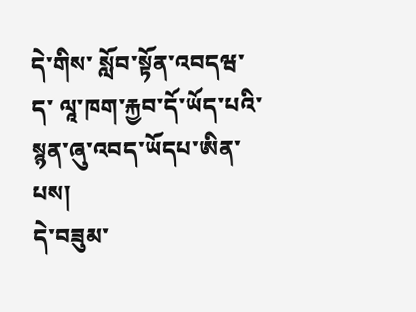དེ་གིས་ སློབ་སྟོན་འབདཝ་ད་ ལཱ་ཁག་རྐྱབ་དོ་ཡོད་པའི་ སྙན་ཞུ་འབད་ཡོདཔ་ཨིན་པས།
དེ་བཟུམ་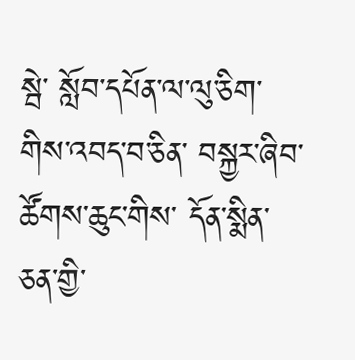སྦེ་ སློབ་དཔོན་ལ་ལུ་ཅིག་གིས་འབད་བ་ཅིན་ བསྐྱར་ཞིབ་ཚོགས་ཆུང་གིས་ དོན་སྨིན་ཅན་གྱི་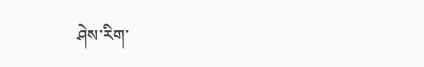ཤེས་རིག་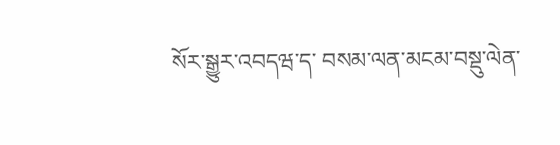སོར་སྒྱུར་འབདཝ་ད་ བསམ་ལན་མངམ་བསྡུ་ལེན་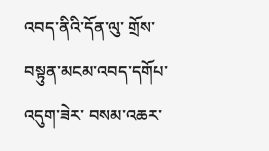འབད་ནིའི་དོན་ལུ་ གྲོས་བསྟུན་མངམ་འབད་དགོཔ་འདུག་ཟེར་ བསམ་འཆར་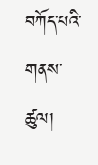བཀོད་པའི་གནས་ཚུལ།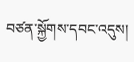བཙན་སྐྱོགས་དབང་འདུས།